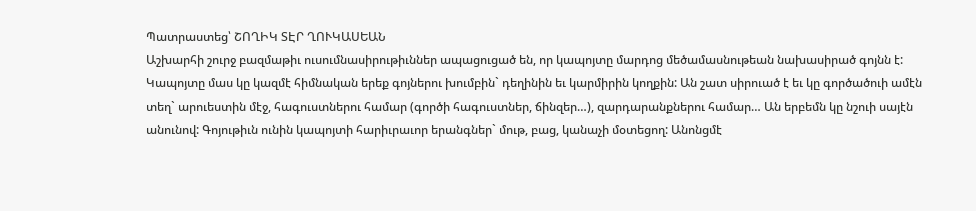Պատրաստեց՝ ՇՈՂԻԿ ՏԷՐ ՂՈՒԿԱՍԵԱՆ
Աշխարհի շուրջ բազմաթիւ ուսումնասիրութիւններ ապացուցած են, որ կապոյտը մարդոց մեծամասնութեան նախասիրած գոյնն է:
Կապոյտը մաս կը կազմէ հիմնական երեք գոյներու խումբին` դեղինին եւ կարմիրին կողքին: Ան շատ սիրուած է եւ կը գործածուի ամէն տեղ` արուեստին մէջ, հագուստներու համար (գործի հագուստներ, ճինզեր…), զարդարանքներու համար… Ան երբեմն կը նշուի սայէն անունով: Գոյութիւն ունին կապոյտի հարիւրաւոր երանգներ` մութ, բաց, կանաչի մօտեցող: Անոնցմէ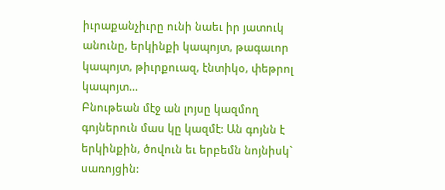իւրաքանչիւրը ունի նաեւ իր յատուկ անունը, երկինքի կապոյտ, թագաւոր կապոյտ, թիւրքուազ, էնտիկօ, փեթրոլ կապոյտ…
Բնութեան մէջ ան լոյսը կազմող գոյներուն մաս կը կազմէ: Ան գոյնն է երկինքին, ծովուն եւ երբեմն նոյնիսկ` սառոյցին: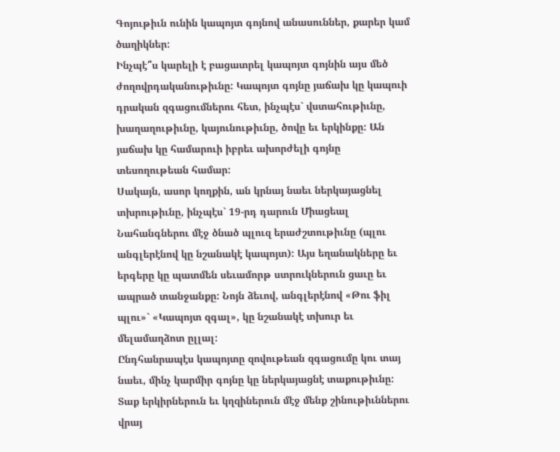Գոյութիւն ունին կապոյտ գոյնով անասուններ, քարեր կամ ծաղիկներ:
Ինչպէ՞ս կարելի է բացատրել կապոյտ գոյնին այս մեծ ժողովրդականութիւնը: Կապոյտ գոյնը յաճախ կը կապուի դրական զգացումներու հետ, ինչպէս` վստահութիւնը, խաղաղութիւնը, կայունութիւնը, ծովը եւ երկինքը: Ան յաճախ կը համարուի իբրեւ ախորժելի գոյնը տեսողութեան համար:
Սակայն, ասոր կողքին, ան կրնայ նաեւ ներկայացնել տխրութիւնը, ինչպէս` 19-րդ դարուն Միացեալ Նահանգներու մէջ ծնած պլուզ երաժշտութիւնը (պլու անգլերէնով կը նշանակէ կապոյտ): Այս եղանակները եւ երգերը կը պատմեն սեւամորթ ստրուկներուն ցաւը եւ ապրած տանջանքը: Նոյն ձեւով, անգլերէնով «Թու ֆիլ պլու»` «Կապոյտ զգալ», կը նշանակէ տխուր եւ մելամաղձոտ ըլլալ:
Ընդհանրապէս կապոյտը զովութեան զգացումը կու տայ նաեւ, մինչ կարմիր գոյնը կը ներկայացնէ տաքութիւնը: Տաք երկիրներուն եւ կղզիներուն մէջ մենք շինութիւններու վրայ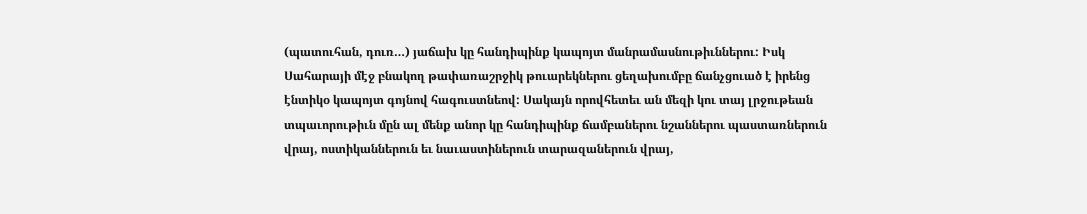(պատուհան, դուռ…) յաճախ կը հանդիպինք կապոյտ մանրամասնութիւններու: Իսկ Սահարայի մէջ բնակող թափառաշրջիկ թուարեկներու ցեղախումբը ճանչցուած է իրենց էնտիկօ կապոյտ գոյնով հագուստնեով: Սակայն որովհետեւ ան մեզի կու տայ լրջութեան տպաւորութիւն մըն ալ մենք անոր կը հանդիպինք ճամբաներու նշաններու պաստառներուն վրայ, ոստիկաններուն եւ նաւաստիներուն տարազաներուն վրայ,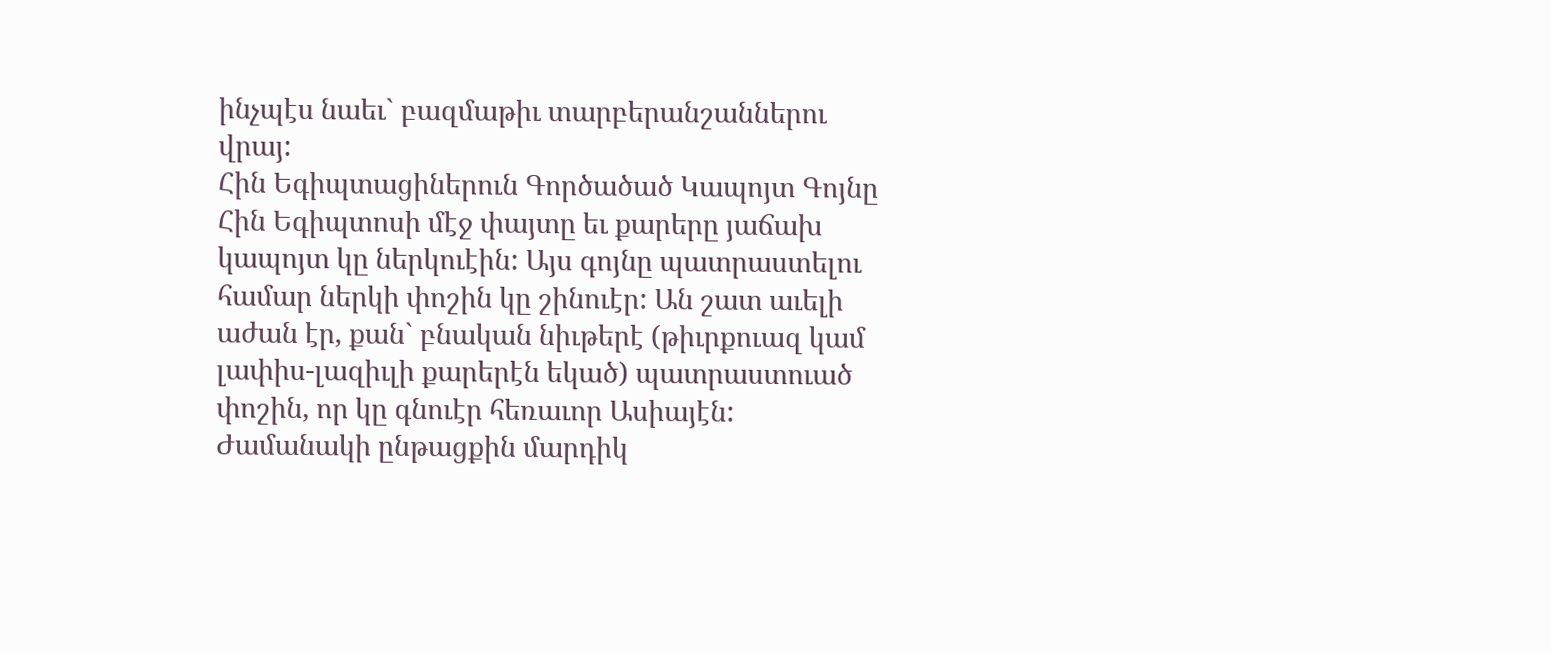ինչպէս նաեւ` բազմաթիւ տարբերանշաններու վրայ:
Հին Եգիպտացիներուն Գործածած Կապոյտ Գոյնը
Հին Եգիպտոսի մէջ փայտը եւ քարերը յաճախ կապոյտ կը ներկուէին: Այս գոյնը պատրաստելու համար ներկի փոշին կը շինուէր: Ան շատ աւելի աժան էր, քան` բնական նիւթերէ (թիւրքուազ կամ լափիս-լազիւլի քարերէն եկած) պատրաստուած փոշին, որ կը գնուէր հեռաւոր Ասիայէն:
Ժամանակի ընթացքին մարդիկ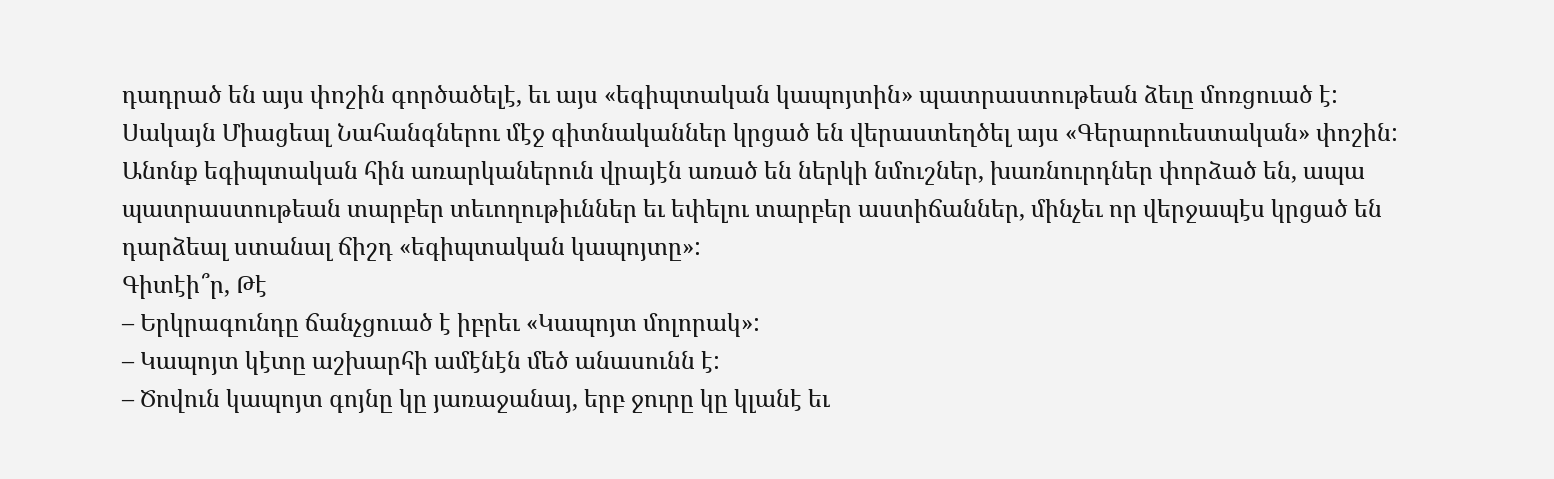դադրած են այս փոշին գործածելէ, եւ այս «եգիպտական կապոյտին» պատրաստութեան ձեւը մոռցուած է:
Սակայն Միացեալ Նահանգներու մէջ գիտնականներ կրցած են վերաստեղծել այս «Գերարուեստական» փոշին: Անոնք եգիպտական հին առարկաներուն վրայէն առած են ներկի նմուշներ, խառնուրդներ փորձած են, ապա պատրաստութեան տարբեր տեւողութիւններ եւ եփելու տարբեր աստիճաններ, մինչեւ որ վերջապէս կրցած են դարձեալ ստանալ ճիշդ «եգիպտական կապոյտը»:
Գիտէի՞ր, Թէ
– Երկրագունդը ճանչցուած է իբրեւ «Կապոյտ մոլորակ»:
– Կապոյտ կէտը աշխարհի ամէնէն մեծ անասունն է:
– Ծովուն կապոյտ գոյնը կը յառաջանայ, երբ ջուրը կը կլանէ եւ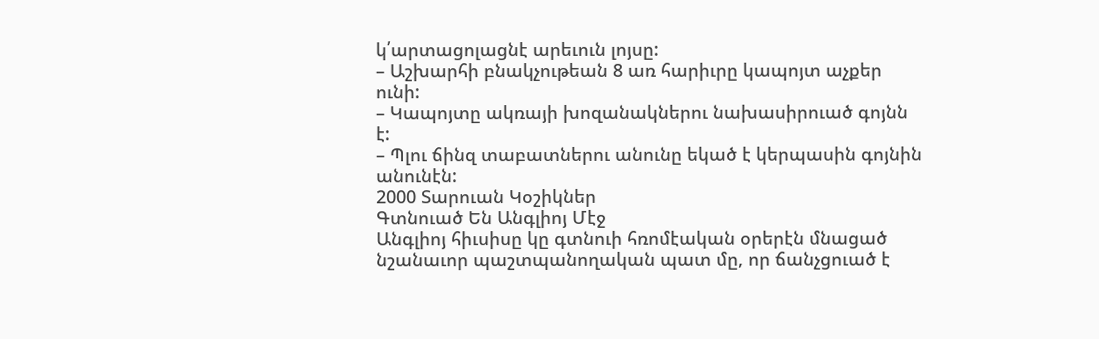կ՛արտացոլացնէ արեւուն լոյսը:
– Աշխարհի բնակչութեան 8 առ հարիւրը կապոյտ աչքեր ունի:
– Կապոյտը ակռայի խոզանակներու նախասիրուած գոյնն է:
– Պլու ճինզ տաբատներու անունը եկած է կերպասին գոյնին անունէն:
2000 Տարուան Կօշիկներ
Գտնուած Են Անգլիոյ Մէջ
Անգլիոյ հիւսիսը կը գտնուի հռոմէական օրերէն մնացած նշանաւոր պաշտպանողական պատ մը, որ ճանչցուած է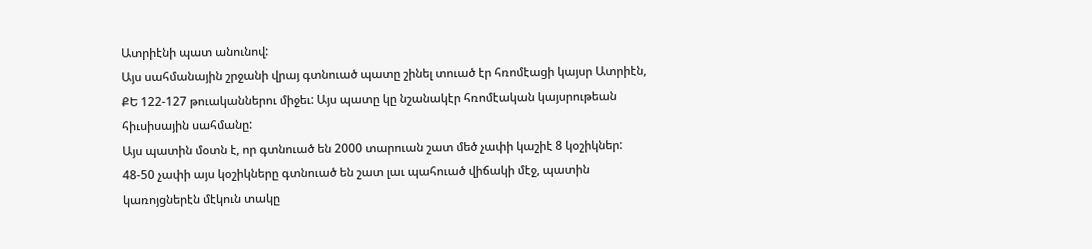Ատրիէնի պատ անունով:
Այս սահմանային շրջանի վրայ գտնուած պատը շինել տուած էր հռոմէացի կայսր Ատրիէն, ՔԵ 122-127 թուականներու միջեւ: Այս պատը կը նշանակէր հռոմէական կայսրութեան հիւսիսային սահմանը:
Այս պատին մօտն է, որ գտնուած են 2000 տարուան շատ մեծ չափի կաշիէ 8 կօշիկներ: 48-50 չափի այս կօշիկները գտնուած են շատ լաւ պահուած վիճակի մէջ, պատին կառոյցներէն մէկուն տակը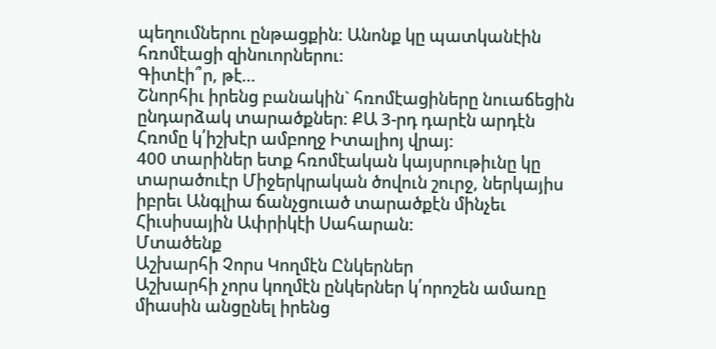պեղումներու ընթացքին: Անոնք կը պատկանէին հռոմէացի զինուորներու:
Գիտէի՞ր, թէ…
Շնորհիւ իրենց բանակին` հռոմէացիները նուաճեցին ընդարձակ տարածքներ: ՔԱ 3-րդ դարէն արդէն Հռոմը կ՛իշխէր ամբողջ Իտալիոյ վրայ:
400 տարիներ ետք հռոմէական կայսրութիւնը կը տարածուէր Միջերկրական ծովուն շուրջ, ներկայիս իբրեւ Անգլիա ճանչցուած տարածքէն մինչեւ Հիւսիսային Ափրիկէի Սահարան:
Մտածենք
Աշխարհի Չորս Կողմէն Ընկերներ
Աշխարհի չորս կողմէն ընկերներ կ՛որոշեն ամառը միասին անցընել իրենց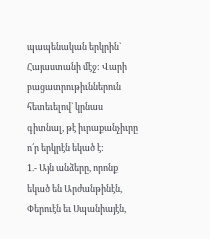պապենական երկրին` Հայաստանի մէջ: Վարի բացատրութիւններուն հետեւելով` կրնաս գիտնալ, թէ իւրաքանչիւրը ո՛ր երկրէն եկած է:
1.- Այն անձերը, որոնք եկած են Արժանթինէն, Փերուէն եւ Սպանիայէն,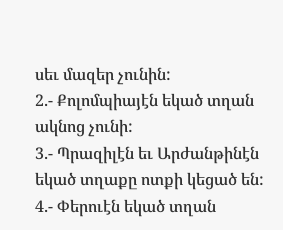սեւ մազեր չունին:
2.- Քոլոմպիայէն եկած տղան ակնոց չունի:
3.- Պրազիլէն եւ Արժանթինէն եկած տղաքը ոտքի կեցած են:
4.- Փերուէն եկած տղան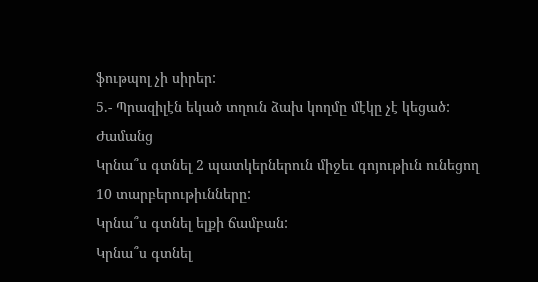ֆութպոլ չի սիրեր:
5.- Պրազիլէն եկած տղուն ձախ կողմը մէկը չէ կեցած:
Ժամանց
Կրնա՞ս գտնել 2 պատկերներուն միջեւ գոյութիւն ունեցող
10 տարբերութիւնները:
Կրնա՞ս գտնել ելքի ճամբան:
Կրնա՞ս գտնել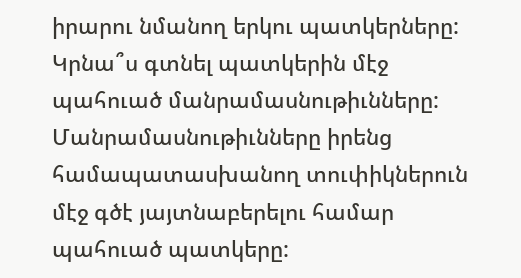իրարու նմանող երկու պատկերները:
Կրնա՞ս գտնել պատկերին մէջ պահուած մանրամասնութիւնները:
Մանրամասնութիւնները իրենց համապատասխանող տուփիկներուն մէջ գծէ յայտնաբերելու համար պահուած պատկերը: